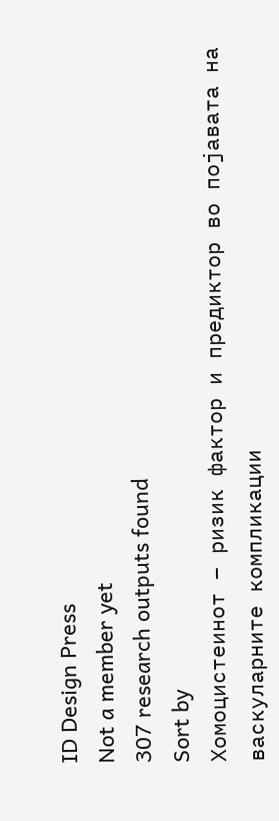ID Design Press
Not a member yet
307 research outputs found
Sort by
Хомоцистеинот – ризик фактор и предиктор во појавата на васкуларните компликации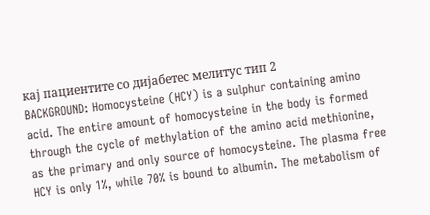кај пациентите со дијабетес мелитус тип 2
BACKGROUND: Homocysteine (HCY) is a sulphur containing amino acid. The entire amount of homocysteine in the body is formed through the cycle of methylation of the amino acid methionine, as the primary and only source of homocysteine. The plasma free HCY is only 1%, while 70% is bound to albumin. The metabolism of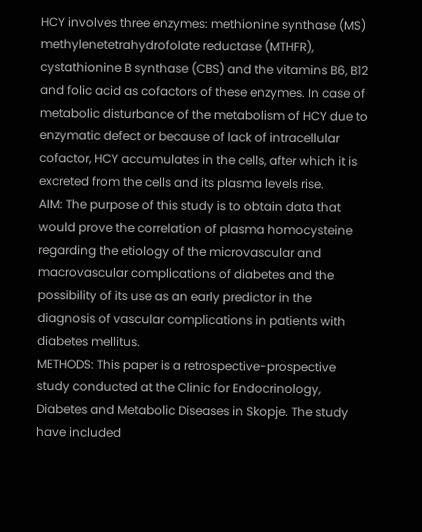HCY involves three enzymes: methionine synthase (MS) methylenetetrahydrofolate reductase (MTHFR), cystathionine B synthase (CBS) and the vitamins B6, B12 and folic acid as cofactors of these enzymes. In case of metabolic disturbance of the metabolism of HCY due to enzymatic defect or because of lack of intracellular cofactor, HCY accumulates in the cells, after which it is excreted from the cells and its plasma levels rise.
AIM: The purpose of this study is to obtain data that would prove the correlation of plasma homocysteine regarding the etiology of the microvascular and macrovascular complications of diabetes and the possibility of its use as an early predictor in the diagnosis of vascular complications in patients with diabetes mellitus.
METHODS: This paper is a retrospective-prospective study conducted at the Clinic for Endocrinology, Diabetes and Metabolic Diseases in Skopje. The study have included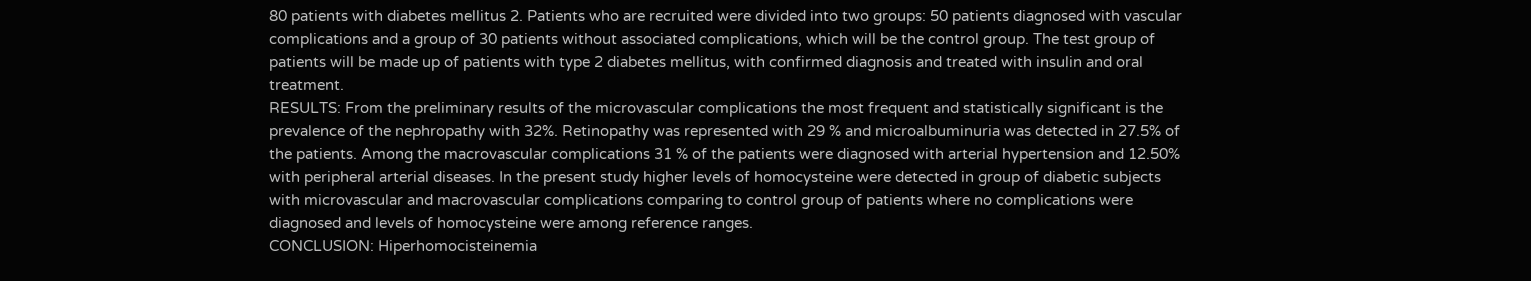80 patients with diabetes mellitus 2. Patients who are recruited were divided into two groups: 50 patients diagnosed with vascular complications and a group of 30 patients without associated complications, which will be the control group. The test group of patients will be made up of patients with type 2 diabetes mellitus, with confirmed diagnosis and treated with insulin and oral treatment.
RESULTS: From the preliminary results of the microvascular complications the most frequent and statistically significant is the prevalence of the nephropathy with 32%. Retinopathy was represented with 29 % and microalbuminuria was detected in 27.5% of the patients. Among the macrovascular complications 31 % of the patients were diagnosed with arterial hypertension and 12.50% with peripheral arterial diseases. In the present study higher levels of homocysteine were detected in group of diabetic subjects with microvascular and macrovascular complications comparing to control group of patients where no complications were diagnosed and levels of homocysteine were among reference ranges.
CONCLUSION: Hiperhomocisteinemia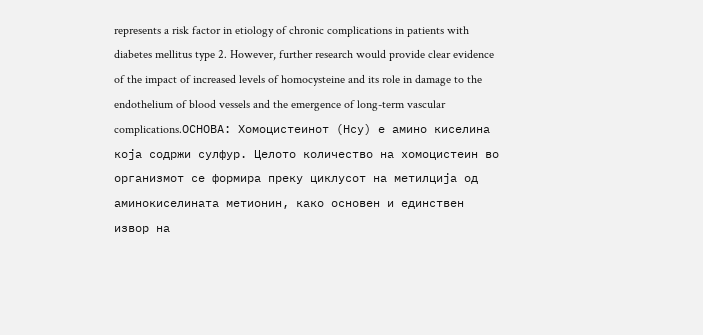represents a risk factor in etiology of chronic complications in patients with diabetes mellitus type 2. However, further research would provide clear evidence of the impact of increased levels of homocysteine and its role in damage to the endothelium of blood vessels and the emergence of long-term vascular complications.ОСНОВА: Хомоцистеинот (Нсу) е амино киселина која содржи сулфур. Целото количество на хомоцистеин во организмот се формира преку циклусот на метилција од аминокиселината метионин, како основен и единствен извор на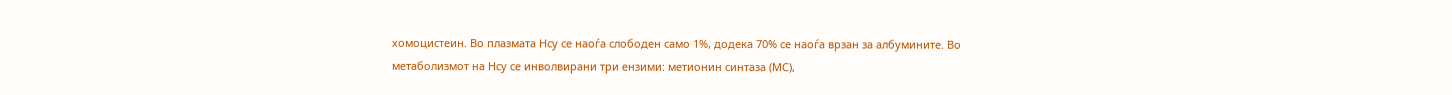хомоцистеин. Во плазмата Нсу се наоѓа слободен само 1%, додека 70% се наоѓа врзан за албумините. Во метаболизмот на Нсу се инволвирани три ензими: метионин синтаза (МС),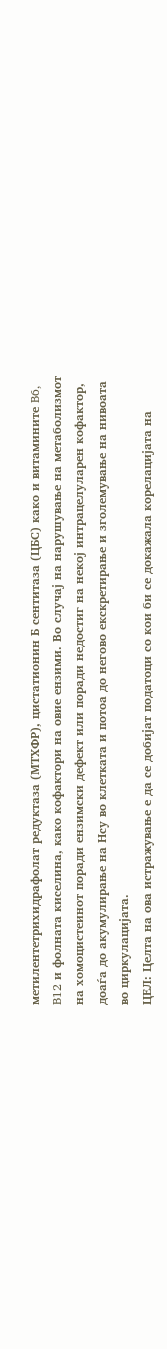метилентетрихидрафолат редуктаза (МТХФР), цистатионин Б сентитаза (ЦБС) како и витамините B6, B12 и фолната киселина, како кофактори на овие ензими. Во случај на нарушување на метаболизмот на хомоцистеинот поради ензимски дефект или поради недостиг на некој интрацелуларен кофактор, доаѓа до акумулирање на Нсу во клетката и потоа до негово екскретирање и зголемување на нивоата во циркулацијата.
ЦЕЛ: Целта на ова истражување е да се добијат податоци со кои би се докажала корелацијата на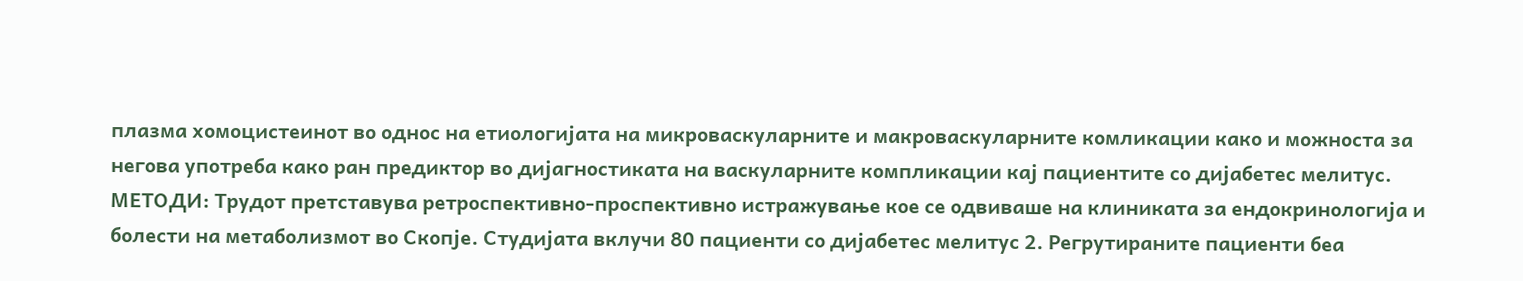плазма хомоцистеинот во однос на етиологијата на микроваскуларните и макроваскуларните комликации како и можноста за негова употреба како ран предиктор во дијагностиката на васкуларните компликации кај пациентите со дијабетес мелитус.
МЕТОДИ: Трудот претставува ретроспективно-проспективно истражување кое се одвиваше на клиниката за ендокринологија и болести на метаболизмот во Скопје. Студијата вклучи 80 пациенти со дијабетес мелитус 2. Регрутираните пациенти беа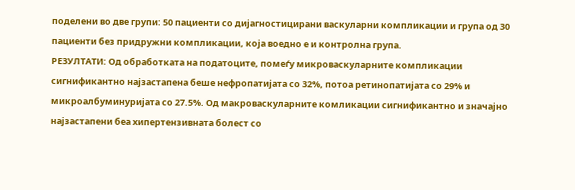поделени во две групи: 50 пациенти со дијагностицирани васкуларни компликации и група од 30 пациенти без придружни компликации, која воедно е и контролна група.
РЕЗУЛТАТИ: Од обработката на податоците, помеѓу микроваскуларните компликации сигнификантно најзастапена беше нефропатијата со 32%, потоа ретинопатијата со 29% и микроалбуминуријата со 27.5%. Од макроваскуларните комликации сигнификантно и значајно најзастапени беа хипертензивната болест со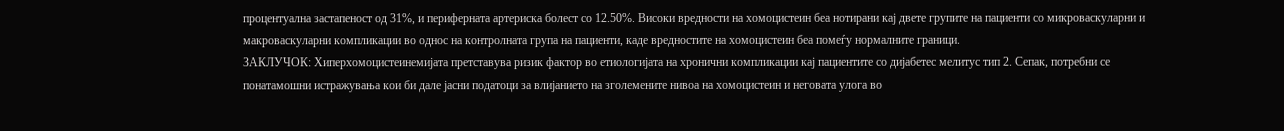процентуална застапеност од 31%, и периферната артериска болест со 12.50%. Високи вредности на хомоцистеин беа нотирани кај двете групите на пациенти со микроваскуларни и макроваскуларни компликации во однос на контролната група на пациенти, каде вредностите на хомоцистеин беа помеѓу нормалните граници.
ЗАКЛУЧОК: Хиперхомоцистеинемијата претставува ризик фактор во етиологијата на хронични компликации кај пациентите со дијабетес мелитус тип 2. Сепак, потребни се понатамошни истражувања кои би дале јасни податоци за влијанието на зголемените нивоа на хомоцистеин и неговата улога во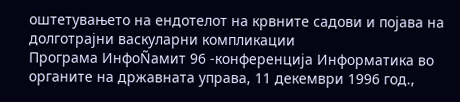оштетувањето на ендотелот на крвните садови и појава на долготрајни васкуларни компликации
Програма ИнфоÑамит 96 -конференција Информатика во органите на државната управа, 11 декември 1996 год.,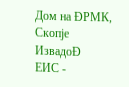Дом на ÐРМК, Скопје
ИзвадоÐ
ЕИС -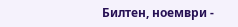Билтен, ноември -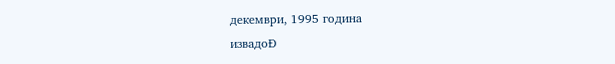декември, 1995 година
извадоÐ